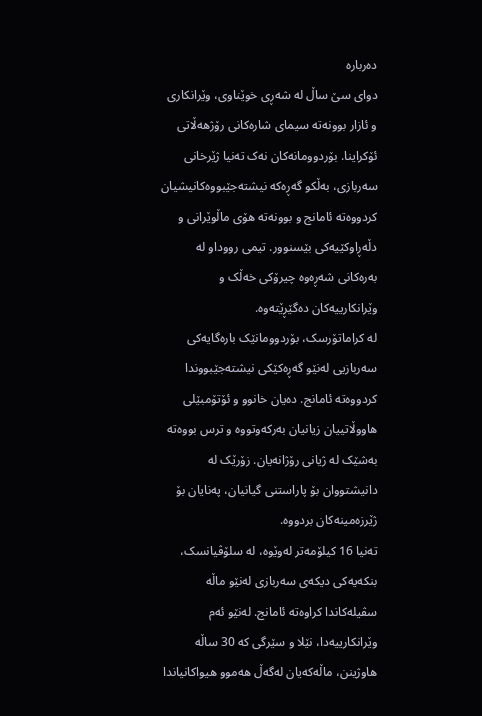دەربارە
دوای سێ ساڵ لە شەڕی خوێناوی، وێرانکاری و ئازار بوونەتە سیمای شارەکانی رۆژهەڵاتی ئۆکراینا. بۆردوومانەکان نەک تەنیا ژێرخانی سەربازی، بەڵکو گەڕەکە نیشتەجێبووەکانیشیان کردووەتە ئامانج و بوونەتە هۆی ماڵوێرانی و دڵەڕاوکێیەکی بێسنوور. تیمی رووداو لە بەرەکانی شەڕەوە چیرۆکی خەڵک و وێرانکارییەکان دەگێڕێتەوە.
لە کراماتۆرسک، بۆردوومانێک بارەگایەکی سەربازیی لەنێو گەڕەکێکی نیشتەجێبووندا کردووەتە ئامانج. دەیان خانوو و ئۆتۆمبێلی هاووڵاتییان زیانیان بەرکەوتووە و ترس بووەتە بەشێک لە ژیانی رۆژانەیان. زۆرێک لە دانیشتووان بۆ پاراستنی گیانیان، پەنایان بۆ ژێرزەمینەکان بردووە.
تەنیا 16 کیلۆمەتر لەوێوە، لە سلۆڤیانسک، بنکەیەکی دیکەی سەربازی لەنێو ماڵە سڤیلەکاندا کراوەتە ئامانج. لەنێو ئەم وێرانکارییەدا، نێلا و سێرگی کە 30 ساڵە هاوژینن، ماڵەکەیان لەگەڵ هەموو هیواکانیاندا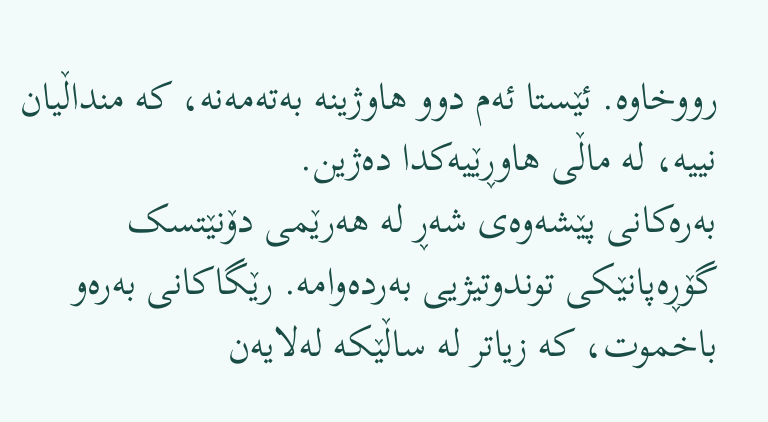رووخاوە. ئێستا ئەم دوو هاوژینە بەتەمەنە، کە منداڵیان نییە، لە ماڵی هاوڕێیەکدا دەژین.
بەرەکانی پێشەوەی شەڕ لە هەرێمی دۆنێتسک گۆڕەپانێکی توندوتیژیی بەردەوامە. رێگاکانی بەرەو باخموت، کە زیاتر لە ساڵێکە لەلایەن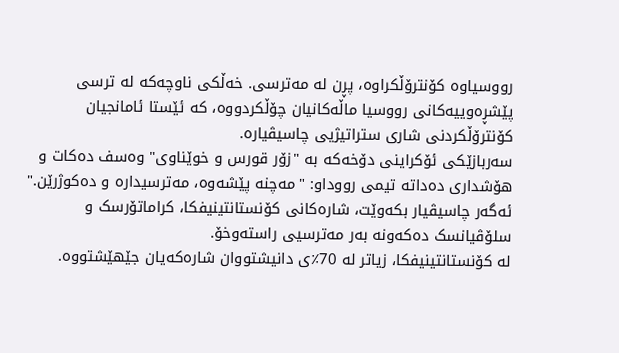رووسیاوە کۆنترۆڵکراوە، پڕن لە مەترسی. خەڵکی ناوچەکە لە ترسی پێشڕەوییەکانی رووسیا ماڵەکانیان چۆڵکردووە، کە ئێستا ئامانجیان کۆنترۆڵکردنی شاری ستراتیژیی چاسیڤیارە.
سەربازێکی ئۆکراینی دۆخەکە بە "زۆر قورس و خوێناوی" وەسف دەکات و هۆشداری دەداتە تیمی رووداو: "مەچنە پێشەوە، مەترسیدارە و دەکوژرێن." ئەگەر چاسیڤیار بکەوێت، شارەکانی کۆنستانتینیفکا، کراماتۆرسک و سلۆڤیانسک دەکەونە بەر مەترسیی راستەوخۆ.
لە کۆنستانتینیفکا، زیاتر لە 70٪ی دانیشتووان شارەکەیان جێهێشتووە.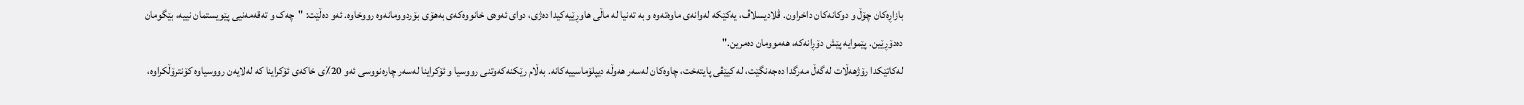بازاڕەکان چۆڵ و دوکانەکان داخراون. ڤلادیسلاڤ، یەکێکە لەوانەی ماوەتەوە و بە تەنیا لە ماڵی هاوڕێیەکیدا دەژی، دوای ئەوەی خانووەکەی بەهۆی بۆردوومانەوە رووخاوە. ئەو دەڵێت: "چەک و تەقەمەنیی پێویستمان نییە، بێگومان دەدۆڕێین. پێموایە پێش دۆڕانەکە، هەموومان دەمرین."
لەکاتێکدا رۆژهەڵات لەگەڵ مەرگدا دەجەنگێت، لە کیێڤی پایتەخت، چاوەکان لەسەر هەوڵە دیپلۆماسییەکانە. بەڵام رێکنەکەوتنی رووسیا و ئۆکراینا لەسەر چارەنووسی ئەو 20٪ی خاکەی ئۆکراینا کە لەلایەن رووسیاوە کۆنترۆڵکراوە،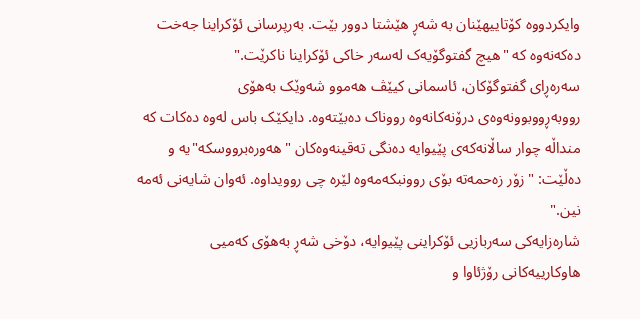وایکردووە کۆتاییهێنان بە شەڕ هێشتا دوور بێت. بەرپرسانی ئۆکراینا جەخت دەکەنەوە کە "هیچ گفتوگۆیەک لەسەر خاکی ئۆکراینا ناکرێت."
سەرەڕای گفتوگۆکان، ئاسمانی کیێڤ هەموو شەوێک بەهۆی رووبەڕووبوونەوەی درۆنەکانەوە رووناک دەبێتەوە. دایکێک باس لەوە دەکات کە منداڵە چوار ساڵانەکەی پێیوایە دەنگی تەقینەوەکان "هەورەبرووسکە"یە و دەڵێت: "زۆر زەحمەتە بۆی روونبکەمەوە لێرە چی روویداوە. ئەوان شایەنی ئەمە نین."
شارەزایەکی سەربازیی ئۆکراینی پێیوایە، دۆخی شەڕ بەهۆی کەمیی هاوکارییەکانی رۆژئاوا و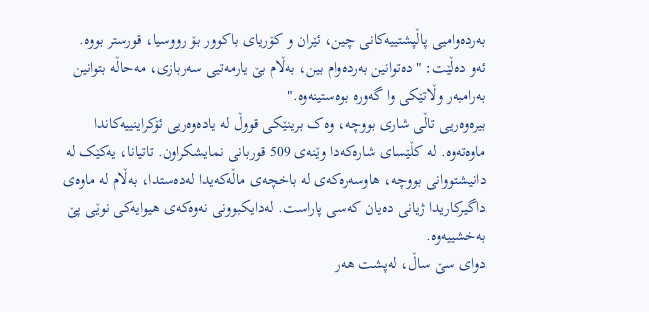بەردەوامیی پاڵپشتییەکانی چین، ئێران و کۆریای باکوور بۆ رووسیا، قورستر بووە. ئەو دەڵێت: "دەتوانین بەردەوام بین، بەڵام بێ یارمەتیی سەربازی، مەحاڵە بتوانین بەرامبەر وڵاتێکی وا گەورە بوەستینەوە."
بیرەوەریی تاڵی شاری بووچە، وەک برینێکی قووڵ لە یادەوەریی ئۆکراینییەکاندا ماوەتەوە. لە کڵێسای شارەکەدا وێنەی 509 قوربانی نمایشکراون. تاتیانا، یەکێک لە دانیشتووانی بووچە، هاوسەرەکەی لە باخچەی ماڵەکەیدا لەدەستدا، بەڵام لە ماوەی داگیرکاریدا ژیانی دەیان کەسی پاراست. لەدایکبوونی نەوەکەی هیوایەکی نوێی پێ بەخشییەوە.
دوای سێ ساڵ، لەپشت هەر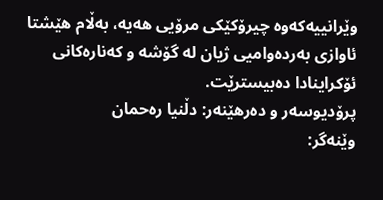وێرانییەکەوە چیرۆکێکی مرۆیی هەیە، بەڵام هێشتا ئاوازی بەردەوامیی ژیان لە گۆشە و کەنارەکانی ئۆکراینادا دەبیسترێت.
پرۆدیوسەر و دەرهێنەر: دڵنیا رەحمان
وێنەگر: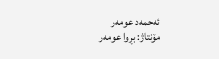ئەحمەد عومەر
مۆنتاژ: بڕوا عومەر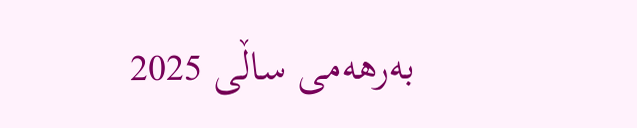بەرهەمی ساڵی 2025